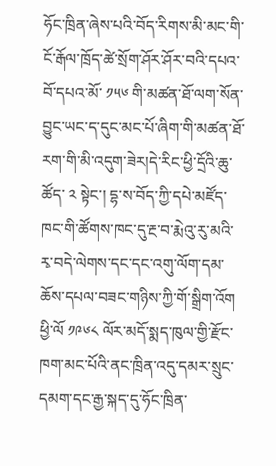ཧོང་ཁྲིན་ཞེས་པའི་བོད་རིགས་མི་མང་གི་ངོ་རྒོལ་ཁྲོད་ཚེ་སྲོག་ཤོར་ཤོར་བའི་དཔའ་བོ་དཔའ་མོ་ ༡༥༦ གི་མཚན་ཐོ་ལག་སོན་བྱུང་ཡང་ད་དུང་མང་པོ་ཞིག་གི་མཚན་ཐོ་རག་གི་མི་འདུག་ཟེར།དེ་རིང་ཕྱི་དྲོའི་ཆུ་ཚོད་ ༢ སྟེང་། དྷ་ས་བོད་ཀྱི་དཔེ་མཛོད་ཁང་གི་ཚོགས་ཁང་དུ་རྔ་བ་རྨེའུ་རུ་མའི་རྭ་བདེ་ལེགས་དང་དང་འགུ་ལོག་དམ་ཆོས་དཔལ་བཟང་གཉིས་ཀྱི་གོ་སྒྲིག་འོག ཕྱི་ལོ ༡༩༦༨ ལོར་མདོ་སྨད་ཁུལ་གྱི་རྫོང་ཁག་མང་པོའི་ནང་ཁྲིན་འདུ་དམར་སྲུང་དམག་དང་རྒྱ་སྐད་དུ་ཧོང་ཁྲིན་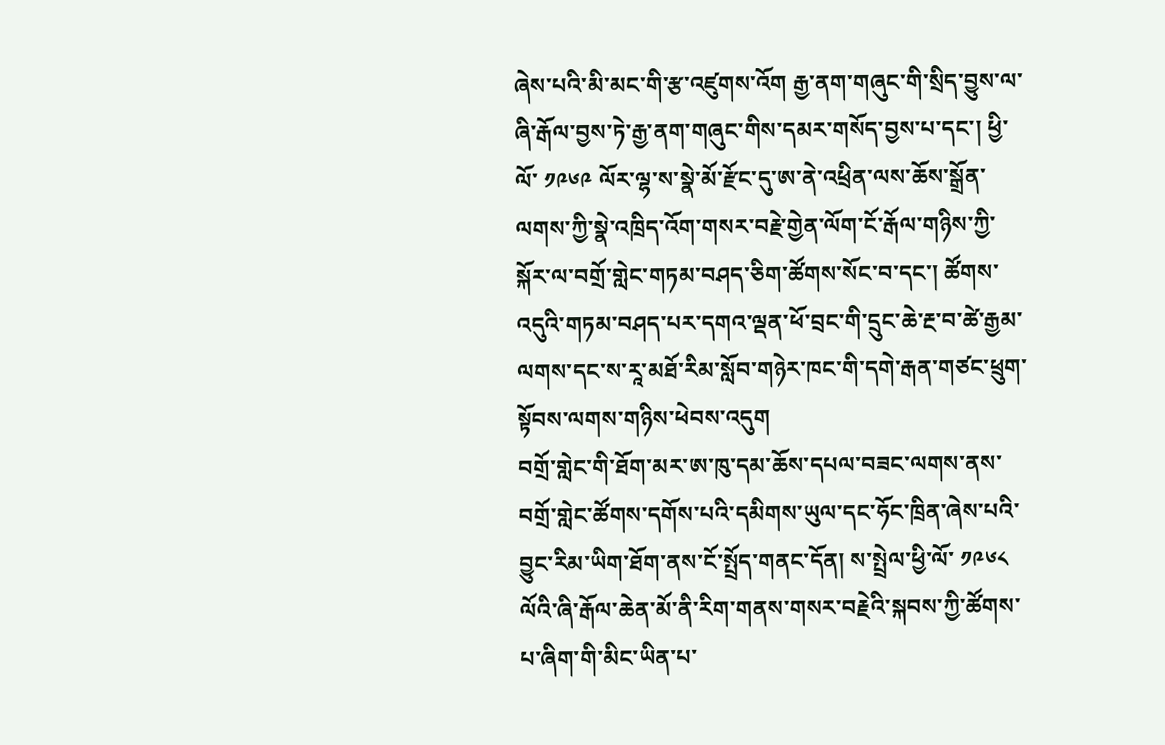ཞེས་པའི་མི་མང་གི་རྩ་འཛུགས་འོག རྒྱ་ནག་གཞུང་གི་སྲིད་བྱུས་ལ་ཞི་རྒོལ་བྱས་ཏེ་རྒྱ་ནག་གཞུང་གིས་དམར་གསོད་བྱས་པ་དང་། ཕྱི་ལོ་ ༡༩༦༩ ལོར་ལྷ་ས་སྣེ་མོ་རྫོང་དུ་ཨ་ནེ་འཕྲིན་ལས་ཆོས་སྒྲོན་ལགས་ཀྱི་སྣེ་འཁྲིད་འོག་གསར་བརྗེ་གྱེན་ལོག་ངོ་རྒོལ་གཉིས་ཀྱི་སྐོར་ལ་བགྲོ་གླེང་གཏམ་བཤད་ཅིག་ཚོགས་སོང་བ་དང་། ཚོགས་འདུའི་གཏམ་བཤད་པར་དགའ་ལྡན་ཕོ་བྲང་གི་དྲུང་ཆེ་རྔ་བ་ཚེ་རྒྱམ་ལགས་དང་ས་རཱ་མཐོ་རིམ་སློབ་གཉེར་ཁང་གི་དགེ་རྒན་གཙང་ཕྲུག་སྟོབས་ལགས་གཉིས་ཕེབས་འདུག
བགྲོ་གླེང་གི་ཐོག་མར་ཨ་ཁུ་དམ་ཆོས་དཔལ་བཟང་ལགས་ནས་བགྲོ་གླེང་ཚོགས་དགོས་པའི་དམིགས་ཡུལ་དང་ཧོང་ཁྲིན་ཞེས་པའི་བྱུང་རིམ་ཡིག་ཐོག་ནས་ངོ་སྤྲོད་གནང་དོན། ས་སྤྲེལ་ཕྱི་ལོ་ ༡༩༦༨ ལོའི་ཞི་རྒོལ་ཆེན་མོ་ནི་རིག་གནས་གསར་བརྗེའི་སྐབས་ཀྱི་ཚོགས་པ་ཞིག་གི་མིང་ཡིན་པ་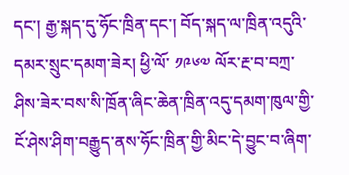དང་། རྒྱ་སྐད་དུ་ཧོང་ཁྲིན་དང་། བོད་སྐད་ལ་ཁྲིན་འདུའི་དམར་སྲུང་དམག་ཟེར། ཕྱི་ལོ་ ༡༩༦༧ ལོར་རྔ་བ་བཀྲ་ཤིས་ཟེར་བས་སི་ཁྲོན་ཞིང་ཆེན་ཁྲིན་འདུ་དམག་ཁུལ་གྱི་ངོ་ཤེས་ཤིག་བརྒྱུད་ནས་ཧོང་ཁྲིན་གྱི་མིང་དེ་བྱུང་བ་ཞིག་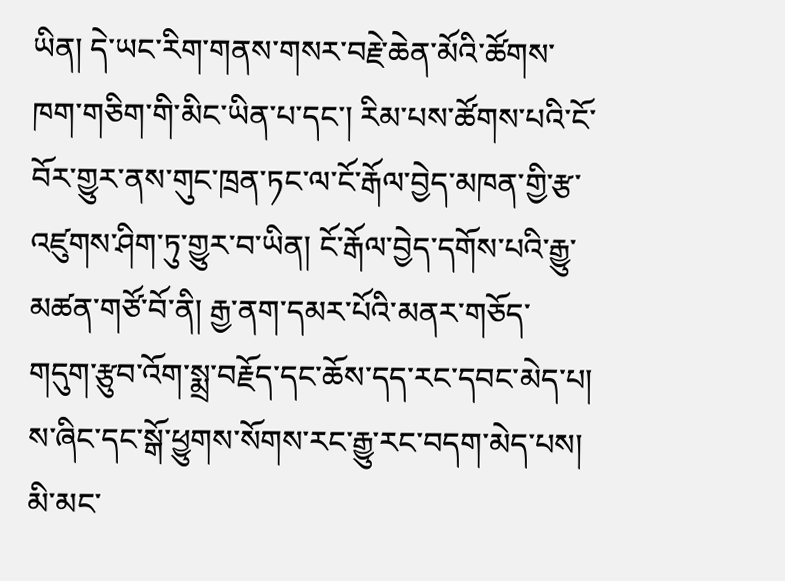ཡིན། དེ་ཡང་རིག་གནས་གསར་བརྗེ་ཆེན་མོའི་ཚོགས་ཁག་གཅིག་གི་མིང་ཡིན་པ་དང་། རིམ་པས་ཚོགས་པའི་ངོ་བོར་གྱུར་ནས་གུང་ཁྲན་ཏང་ལ་ངོ་རྒོལ་བྱེད་མཁན་གྱི་རྩ་འཛུགས་ཤིག་ཏུ་གྱུར་བ་ཡིན། ངོ་རྒོལ་བྱེད་དགོས་པའི་རྒྱུ་མཚན་གཙོ་བོ་ནི། རྒྱ་ནག་དམར་པོའི་མནར་གཅོད་གདུག་རྩུབ་འོག་སྨྲ་བརྗོད་དང་ཆོས་དད་རང་དབང་མེད་པ། ས་ཞིང་དང་སྒོ་ཕྱུགས་སོགས་རང་རྒྱུ་རང་བདག་མེད་པས། མི་མང་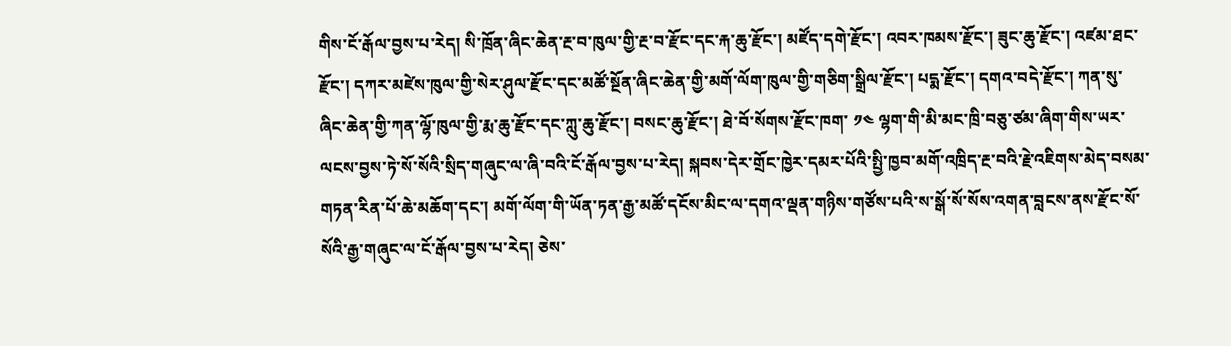གིས་ངོ་རྒོལ་བྱས་པ་རེད། སི་ཁྲོན་ཞིང་ཆེན་རྔ་བ་ཁུལ་གྱི་རྔ་བ་རྫོང་དང་རྐ་ཆུ་རྫོང་། མཛོད་དགེ་རྫོང་། འབར་ཁམས་རྫོང་། ཟུང་ཆུ་རྫོང་། འཛམ་ཐང་རྫོང་། དཀར་མཛེས་ཁུལ་གྱི་སེར་ཤུལ་རྫོང་དང་མཚོ་སྔོན་ཞིང་ཆེན་གྱི་མགོ་ལོག་ཁུལ་གྱི་གཅིག་སྒྲིལ་རྫོང་། པདྨ་རྫོང་། དགའ་བདེ་རྫོང་། ཀན་སུ་ཞིང་ཆེན་གྱི་ཀན་ལྷོ་ཁུལ་གྱི་རྨ་ཆུ་རྫོང་དང་ཀླུ་ཆུ་རྫོང་། བསང་ཆུ་རྫོང་། ཐེ་བོ་སོགས་རྫོང་ཁག་ ༡༤ ལྷག་གི་མི་མང་ཁྲི་བཅུ་ཙམ་ཞིག་གིས་ཡར་ལངས་བྱས་ཏེ་སོ་སོའི་སྲིད་གཞུང་ལ་ཞི་བའི་ངོ་རྒོལ་བྱས་པ་རེད། སྐབས་དེར་གྲོང་ཁྱེར་དམར་པོའི་སྤྱི་ཁྱབ་མགོ་འཁྲིད་རྔ་བའི་རྗེ་འཇིགས་མེད་བསམ་གཏན་རིན་པོ་ཆེ་མཆོག་དང་། མགོ་ལོག་གི་ཡོན་ཏན་རྒྱ་མཚོ་དངོས་མིང་ལ་དགའ་ལྡན་གཉིས་གཙོས་པའི་ས་སྒོ་སོ་སོས་འགན་བླངས་ནས་རྫོང་སོ་སོའི་རྒྱ་གཞུང་ལ་ངོ་རྒོལ་བྱས་པ་རེད། ཅེས་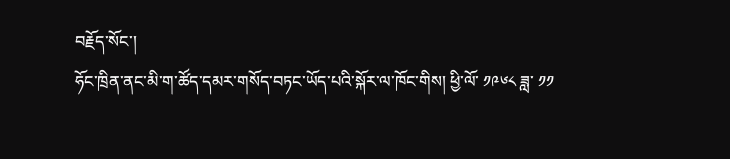བརྗོད་སོང་།
ཧོང་ཁྲིན་ནང་མི་ག་ཚོད་དམར་གསོད་བཏང་ཡོད་པའི་སྐོར་ལ་ཁོང་གིས། ཕྱི་ལོ་ ༡༩༦༨ ཟླ་ ༡༡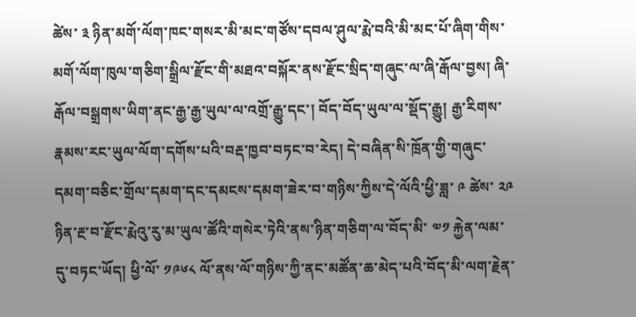ཚེས་ ༣ ཉིན་མགོ་ལོག་ཁང་གསར་མི་མང་གཙོས་དབལ་ཤུལ་རྨེ་བའི་མི་མང་པོ་ཞིག་གིས་མགོ་ལོག་ཁུལ་གཅིག་སྒྲིལ་རྫོང་གི་མཐའ་བསྐོར་ནས་རྫོང་སྲིད་གཞུང་ལ་ཞི་རྒོལ་བྱས། ཞི་རྒོལ་བསྒྲགས་ཡིག་ནང་རྒྱ་རྒྱ་ཡུལ་ལ་འགྲོ་རྒྱུ་དང་། བོད་བོད་ཡུལ་ལ་སྡོད་རྒྱུ། རྒྱ་རིགས་རྣམས་རང་ཡུལ་ལོག་དགོས་པའི་བརྡ་ཁྱབ་བཏང་བ་རེད། དེ་བཞིན་སི་ཁྲོན་གྱི་གཞུང་དམག་བཅིང་གྲོལ་དམག་དང་དམངས་དམག་ཟེར་བ་གཉིས་ཀྱིས་དེ་ལོའི་ཕྱི་ཟླ་ ༩ ཚེས་ ༢༩ ཉིན་རྔ་བ་རྫོང་རྨེའུ་རུ་མ་ཡུལ་ཚོའི་གསེར་ཏེའི་ནས་ཉིན་གཅིག་ལ་བོད་མི་ ༧༡ རྐྱེན་ལམ་དུ་བཏང་ཡོད། ཕྱི་ལོ་ ༡༩༦༨ ལོ་ནས་ལོ་གཉིས་ཀྱི་ནང་མཚོན་ཆ་མེད་པའི་བོད་མི་ལག་རྗེན་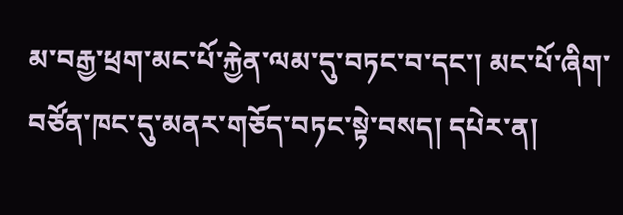མ་བརྒྱ་ཕྲག་མང་པོ་རྐྱེན་ལམ་དུ་བཏང་བ་དང་། མང་པོ་ཞིག་བཙོན་ཁང་དུ་མནར་གཅོད་བཏང་སྟེ་བསད། དཔེར་ན།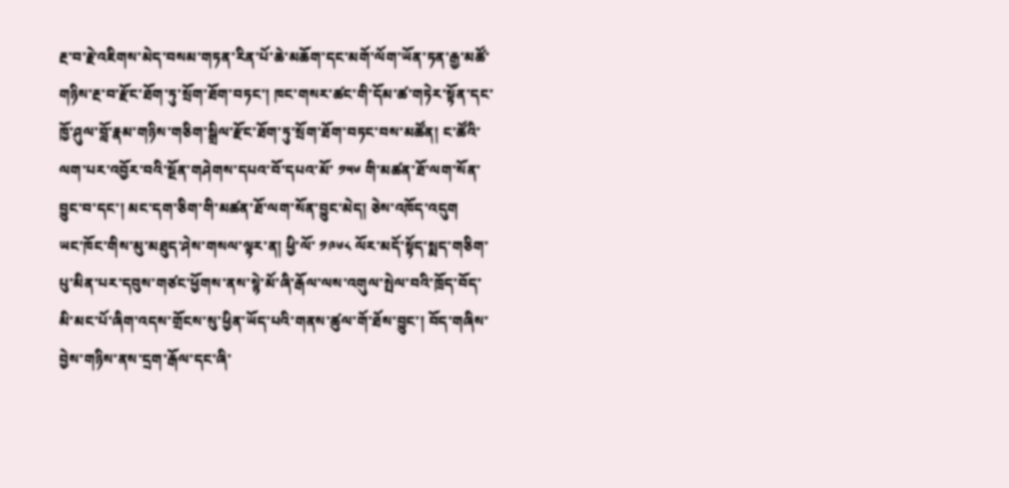རྔ་བ་རྗེ་འཇིགས་མེད་བསམ་གཏན་རིན་པོ་ཆེ་མཆོག་དང་མགོ་ལོག་ཡོན་ཏན་རྒྱ་མཚོ་གཉིས་རྔ་བ་རྫོང་ཐོག་ཏུ་སྲོག་ཐོག་བཏང་། ཁང་གསར་ཚང་གི་དོམ་ཚ་གཏེར་སྟོན་དང་ཁྱོ་ཤུལ་བློ་རྣམ་གཉིས་གཅིག་སྒྲིལ་རྫོང་ཐོག་ཏུ་སྲོག་ཐོག་བཏང་བས་མཚོན། ང་ཚོའི་ལག་པར་འབྱོར་བའི་སྔོན་གཤེགས་དཔའ་བོ་དཔའ་མོ་ ༡༥༦ གི་མཚན་ཐོ་ལག་སོན་བྱུང་བ་དང་། མང་དག་ཅིག་གི་མཚན་ཐོ་ལག་སོན་བྱུང་མེད། ཅེས་འཁོད་འདུག
ཡང་ཁོང་གིས་མུ་མཐུད་ཤེས་གསལ་ལྟར་ན། ཕྱི་ལོ་ ༡༩༦༨ ལོར་མདོ་སྟོད་སྨད་གཅིག་པུ་མིན་པར་དབུས་གཙང་ཕྱོགས་ནས་སྙེ་མོ་ཞི་རྒོལ་ལས་འགུལ་སྤེལ་བའི་ཁྲོད་བོད་མི་མང་པོ་ཞིག་འདས་གྲོངས་སུ་ཕྱིན་ཡོད་པའི་གནས་ཚུལ་གོ་ཐོས་བྱུང་། བོད་གཞིས་བྱེས་གཉིས་ནས་དྲག་རྒོལ་དང་ཞི་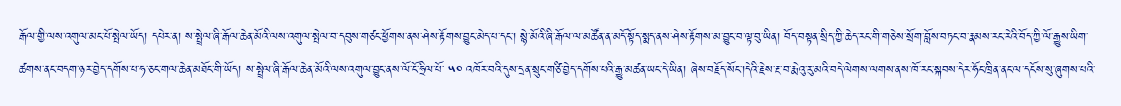རྒོལ་གྱི་ལས་འགུལ་མང་པོ་སྤེལ་ཡོད། དཔེར་ན། ས་སྤྲེལ་ཞི་རྒོལ་ཆེན་མོའི་ལས་འགུལ་སྤེལ་བ་དབུས་གཙང་ཕྱོགས་ནས་ཤེས་རྟོགས་བྱུང་མེད་པ་དང་། སྙེ་མོའི་ཞི་རྒོལ་ལ་མཚོན་ན་མདོ་སྟོད་སྨད་ནས་ཤེས་རྟོགས་མ་བྱུང་བ་ལྟ་བུ་ཡིན། བོད་བསྟན་སྲིད་ཀྱི་ཆེད་རང་གི་གཅེས་སྲོག་བློས་བཏང་བ་རྣམས་རང་རེའི་བོད་ཀྱི་ལོ་རྒྱུས་ཡིག་ཚགས་ནང་བདག་ཉར་བྱེད་དགོས་པ་ཧ་ཅང་གལ་ཆེན་མཐོང་གི་ཡོད། ས་སྤྲེལ་ཞི་རྒོལ་ཆེན་མོའི་ལས་འགུལ་བྱུང་ནས་ལོ་ངོ་ཧྲིལ་པོ་ ༥༠ འཁོར་བའི་དུས་དྲན་སྲུང་གཙི་བྱེད་དགོས་པའི་རྒྱུ་མཚན་ཡང་དེ་ཡིན། ཞེས་བརྗོད་སོང་།དེའི་རྗེས་རྔ་བ་རྨེའུ་རུ་མའི་བདེ་ལེགས་ལགས་ནས་ཁོ་རང་སྐབས་དེར་ཧོང་ཁྲིན་ནང་ལ་དངོས་སུ་ཞུགས་པའི་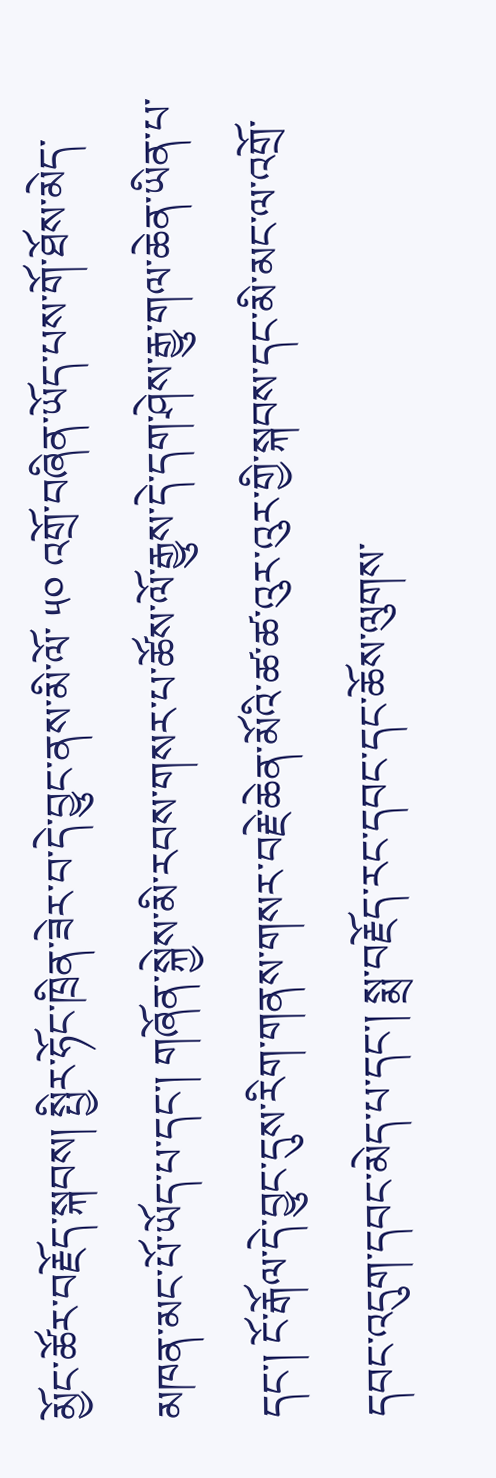མྱོང་ཚོར་བརྗོད་སྐབས། སྤྱིར་ཧོང་ཁྲིན་ཟེར་བ་དེ་བྱུང་ནས་མི་ལོ་ ༥༠ འགྲོ་བཞིན་ཡོད་པས་གོ་ཐོས་མེད་མཁན་མང་པོ་ཡོད་པ་དང་། གཞོན་སྐྱེས་མི་རབས་གསར་པ་ཚོས་ལོ་རྒྱུས་དེ་དག་ཤེས་རྒྱུ་གལ་ཆེན་ཡིན་པ་དང་། ངོ་རྒོལ་དེ་བྱུང་དུས་རིག་གནས་གསར་བརྗེ་ཆེན་མོའི་ཚ་ཚ་འུར་འུར་གྱི་སྐབས་དང་མི་མང་ལ་འགྲོ་དབང་འདུག་དབང་མེད་པ་དང་། སྨྲ་བརྗོད་རང་དབང་དང་ཆོས་ལུགས་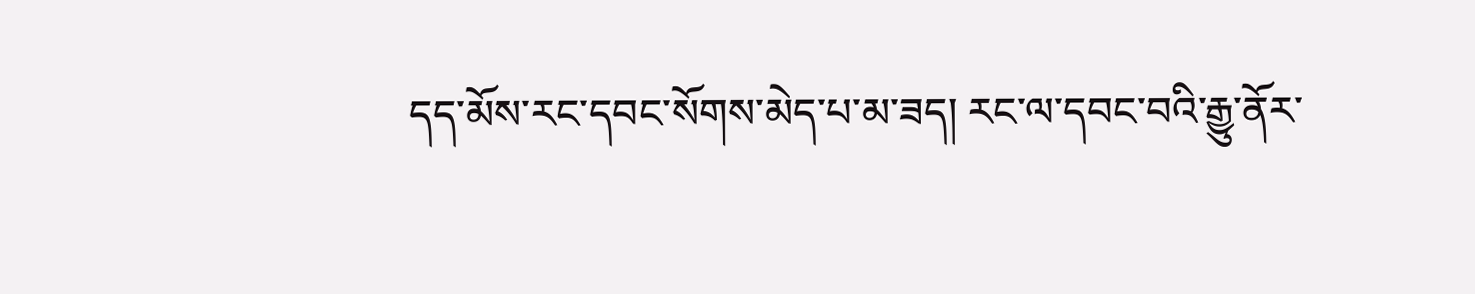དད་མོས་རང་དབང་སོགས་མེད་པ་མ་ཟད། རང་ལ་དབང་བའི་རྒྱུ་ནོར་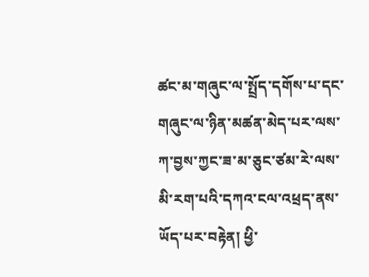ཚང་མ་གཞུང་ལ་སྤྲོད་དགོས་པ་དང་གཞུང་ལ་ཉིན་མཚན་མེད་པར་ལས་ཀ་བྱས་ཀྱང་ཟ་མ་ཅུང་ཙམ་རེ་ལས་མི་རག་པའི་དཀའ་ངལ་འཕྲད་ནས་ཡོད་པར་བརྟེན། ཕྱི་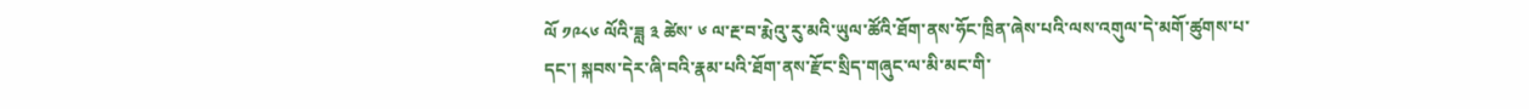ལོ ༡༩༨༦ ལོའི་ཟླ ༣ ཚེས་ ༦ ལ་རྔ་བ་རྨེའུ་རུ་མའི་ཡུལ་ཚོའི་ཐོག་ནས་ཧོང་ཁྲིན་ཞེས་པའི་ལས་འགུལ་དེ་མགོ་ཚུགས་པ་དང་། སྐབས་དེར་ཞི་བའི་རྣམ་པའི་ཐོག་ནས་རྫོང་སྲིད་གཞུང་ལ་མི་མང་གི་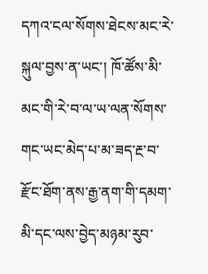དཀའ་ངལ་སོགས་ཐེངས་མང་རེ་སྐུལ་བྱས་ན་ཡང་། ཁོ་ཚོས་མི་མང་གི་རེ་བ་ལ་ཡ་ལན་སོགས་གང་ཡང་མེད་པ་མ་ཟད་རྔ་བ་རྫོང་ཐོག་ནས་རྒྱ་ནག་གི་དམག་མི་དང་ལས་བྱེད་མཉམ་རུབ་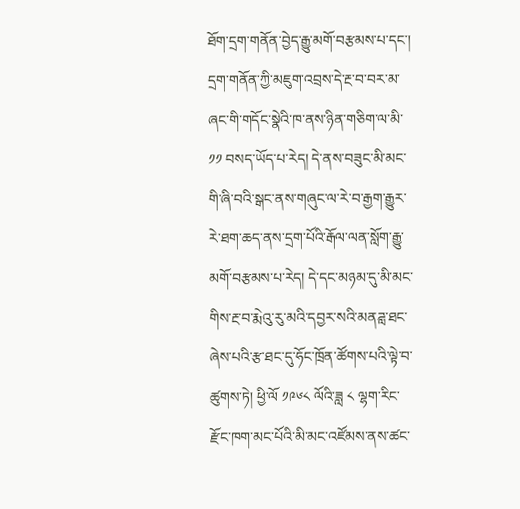ཐོག་དྲག་གནོན་བྱེད་རྒྱུ་མགོ་བརྩམས་པ་དང་། དྲག་གནོན་ཀྱི་མཇུག་འབྲས་དེ་རྔ་བ་བར་མ་ཞང་གི་གདོང་སྣེའི་ཁ་ནས་ཉིན་གཅིག་ལ་མི་ ༡༡ བསད་ཡོད་པ་རེད། དེ་ནས་བཟུང་མི་མང་གི་ཞི་བའི་སྒང་ནས་གཞུང་ལ་རེ་བ་རྒྱག་རྒྱུར་རེ་ཐག་ཆད་ནས་དྲག་པོའི་རྒོལ་ལན་སློག་རྒྱུ་མགོ་བརྩམས་པ་རེད། དེ་དང་མཉམ་དུ་མི་མང་གིས་རྔ་བ་རྨེའུ་རུ་མའི་དབྱར་སའི་མནཌླ་ཐང་ཞེས་པའི་རྩ་ཐང་དུ་ཧོང་ཁྲོན་ཚོགས་པའི་ལྟེ་བ་ཚུགས་ཏེ། ཕྱི་ལོ ༡༩༦༨ ལོའི་ཟླ ༨ ལྷག་རིང་རྫོང་ཁག་མང་པོའི་མི་མང་འཛོམས་ནས་ཚང་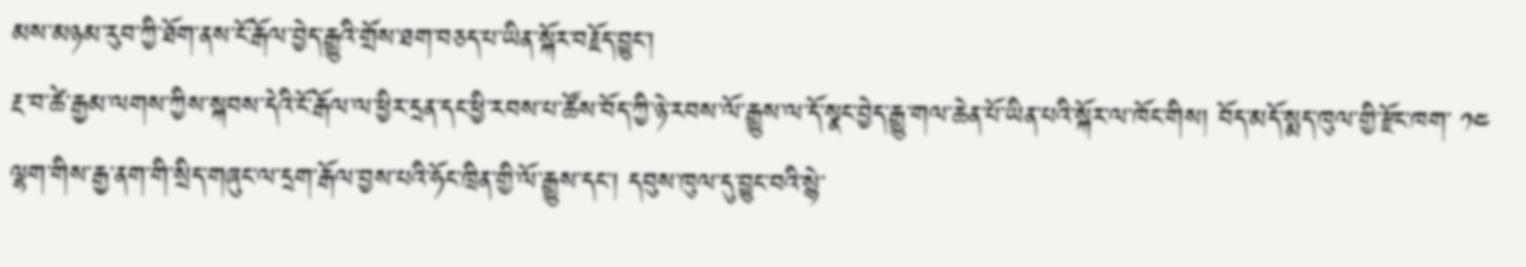མས་མཉམ་རུབ་ཀྱི་ཐོག་ནས་ངོ་རྒོལ་བྱེད་རྒྱུའི་གྲོས་ཐག་བཅད་པ་ཡིན་སྐོར་བརྗོད་བྱུང་།
རྔ་བ་ཚེ་རྒྱམ་ལགས་ཀྱིས་སྐབས་དེའི་ངོ་རྒོལ་ལ་ཕྱིར་དྲན་དང་ཕྱི་རབས་པ་ཚོས་བོད་ཀྱི་ཉེ་རབས་ལོ་རྒྱུས་ལ་དོ་སྣང་བྱེད་རྒྱུ་གལ་ཆེན་པོ་ཡིན་པའི་སྐོར་ལ་ཁོང་གིས། བོད་མདོ་སྨད་ཁུལ་གྱི་རྫོང་ཁག་ ༡༤ ལྷག་གིས་རྒྱ་ནག་གི་སྲིད་གཞུང་ལ་དྲག་རྒོལ་བྱས་པའི་ཧོང་ཁྲིན་གྱི་ལོ་རྒྱུས་དང་། དབུས་ཁུལ་དུ་བྱུང་བའི་སྙེ་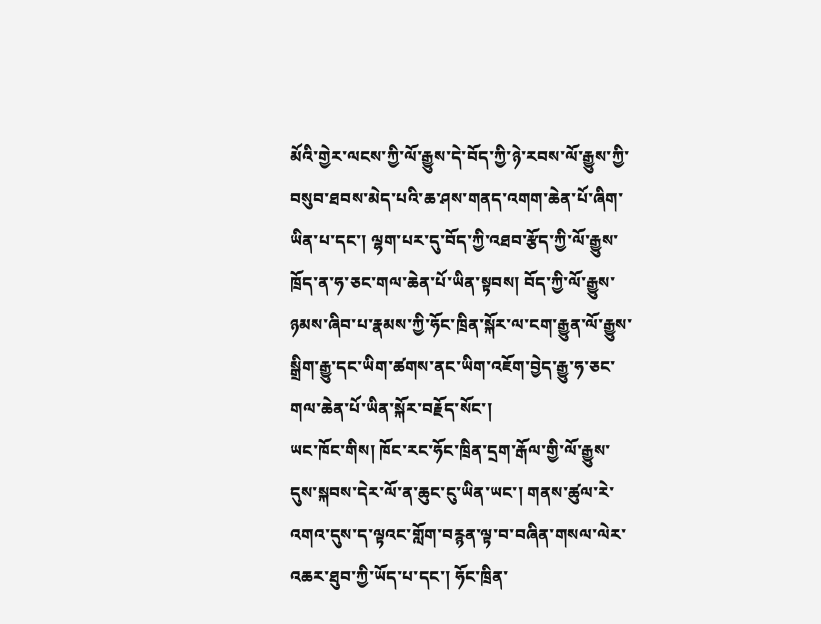མོའི་གྱེར་ལངས་ཀྱི་ལོ་རྒྱུས་དེ་བོད་ཀྱི་ཉེ་རབས་ལོ་རྒྱུས་ཀྱི་བསུབ་ཐབས་མེད་པའི་ཆ་ཤས་གནད་འགག་ཆེན་པོ་ཞིག་ཡིན་པ་དང་། ལྷག་པར་དུ་བོད་ཀྱི་འཐབ་རྩོད་ཀྱི་ལོ་རྒྱུས་ཁྲོད་ན་ཧ་ཅང་གལ་ཆེན་པོ་ཡིན་སྟབས། བོད་ཀྱི་ལོ་རྒྱུས་ཉམས་ཞིབ་པ་རྣམས་ཀྱི་ཧོང་ཁྲིན་སྐོར་ལ་ངག་རྒྱུན་ལོ་རྒྱུས་སྒྲིག་རྒྱུ་དང་ཡིག་ཚགས་ནང་ཡིག་འཇོག་བྱེད་རྒྱུ་ཧ་ཅང་གལ་ཆེན་པོ་ཡིན་སྐོར་བརྗོད་སོང་།
ཡང་ཁོང་གིས། ཁོང་རང་ཧོང་ཁྲིན་དྲག་རྒོལ་གྱི་ལོ་རྒྱུས་དུས་སྐབས་དེར་ལོ་ན་ཆུང་ངུ་ཡིན་ཡང་། གནས་ཚུལ་རེ་འགའ་དུས་ད་ལྟའང་གློག་བརྙན་ལྟ་བ་བཞིན་གསལ་ལེར་འཆར་ཐུབ་ཀྱི་ཡོད་པ་དང་། ཧོང་ཁྲིན་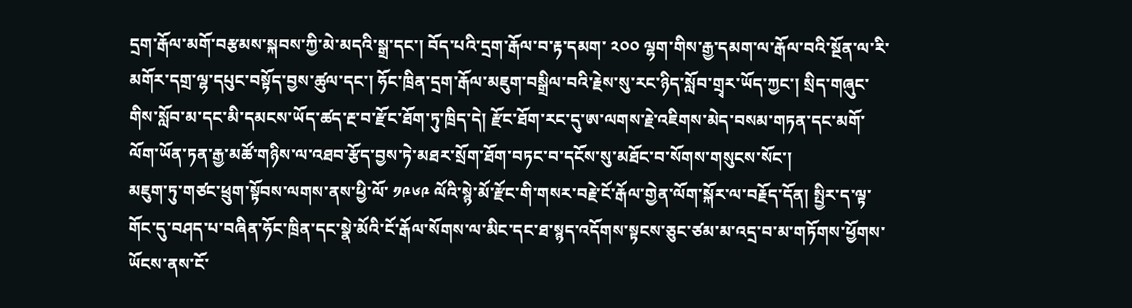དྲག་རྒོལ་མགོ་བརྩམས་སྐབས་ཀྱི་མེ་མདའི་སྒྲ་དང་། བོད་པའི་དྲག་རྒོལ་བ་རྟ་དམག་ ༢༠༠ ལྷག་གིས་རྒྱ་དམག་ལ་རྒོལ་བའི་སྔོན་ལ་རི་མགོར་དགྲ་ལྷ་དཔུང་བསྟོད་བྱས་ཚུལ་དང་། ཧོང་ཁྲིན་དྲག་རྒོལ་མཇུག་བསྒྲིལ་བའི་རྗེས་སུ་རང་ཉིད་སློབ་གྲྭར་ཡོད་ཀྱང་། སྲིད་གཞུང་གིས་སློབ་མ་དང་མི་དམངས་ཡོད་ཚད་རྔ་བ་རྫོང་ཐོག་ཏུ་ཁྲིད་དེ། རྫོང་ཐོག་རང་དུ་ཨ་ལགས་རྗེ་འཇིགས་མེད་བསམ་གཏན་དང་མགོ་ལོག་ཡོན་ཏན་རྒྱ་མཚོ་གཉིས་ལ་འཐབ་རྩོད་བྱས་ཏེ་མཐར་སྲོག་ཐོག་བཏང་བ་དངོས་སུ་མཐོང་བ་སོགས་གསུངས་སོང་།
མཇུག་ཏུ་གཙང་ཕྲུག་སྟོབས་ལགས་ནས་ཕྱི་ལོ་ ༡༩༦༩ ལོའི་སྙེ་མོ་རྫོང་གི་གསར་བརྗེ་ངོ་རྒོལ་གྱེན་ལོག་སྐོར་ལ་བརྗོད་དོན། སྤྱིར་ད་ལྟ་གོང་དུ་བཤད་པ་བཞིན་ཧོང་ཁྲིན་དང་སྣེ་མོའི་ངོ་རྒོལ་སོགས་ལ་མིང་དང་ཐ་སྙད་འདོགས་སྟངས་ཅུང་ཙམ་མ་འདྲ་བ་མ་གཏོགས་ཕྱོགས་ཡོངས་ནས་ངོ་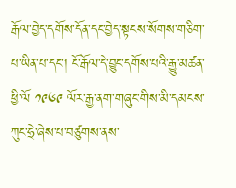རྒོལ་བྱེད་དགོས་དོན་དང་བྱེད་སྟངས་སོགས་གཅིག་པ་ཡིན་པ་དང་། ངོ་རྒོལ་དེ་བྱུང་དགོས་པའི་རྒྱུ་མཚན་ཕྱི་ལོ ༡༩༦༩ ལོར་རྒྱ་ནག་གཞུང་གིས་མི་དམངས་ཀུང་ཧྲེ་ཞེས་པ་བཙུགས་ནས་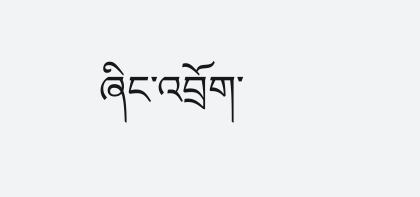ཞིང་འབྲོག་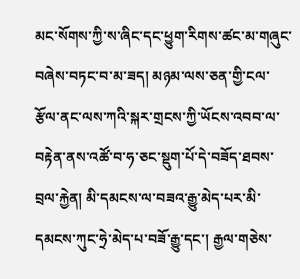མང་སོགས་ཀྱི་ས་ཞིང་དང་ཕྱུག་རིགས་ཚང་མ་གཞུང་བཞེས་བཏང་བ་མ་ཟད། མཉམ་ལས་ཅན་གྱི་ངལ་རྩོལ་ནང་ལས་ཀའི་སྐར་གྲངས་ཀྱི་ཡོངས་འབབ་ལ་བརྟེན་ནས་འཚོ་བ་ཧ་ཅང་སྡུག་པོ་དེ་བཟོད་ཐབས་བྲལ་རྐྱེན། མི་དམངས་ལ་བཟའ་རྒྱུ་མེད་པར་མི་དམངས་ཀུང་ཧྲེ་མེད་པ་བཟོ་རྒྱུ་དང་། རྒྱལ་གཅེས་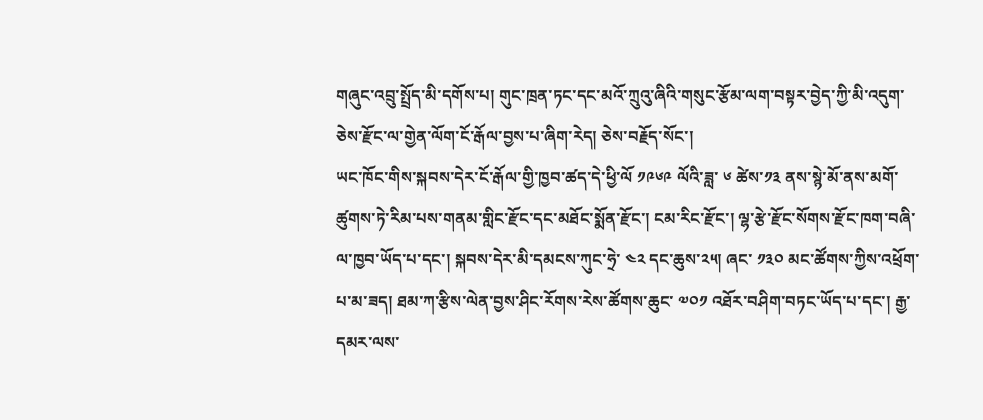གཞུང་འབྲུ་སྤྲོད་མི་དགོས་པ། གུང་ཁྲན་ཏང་དང་མའོ་ཀྲུའུ་ཞིའི་གསུང་རྩོམ་ལག་བསྟར་བྱེད་ཀྱི་མི་འདུག་ཅེས་རྫོང་ལ་གྱེན་ལོག་ངོ་རྒོལ་བྱས་པ་ཞིག་རེད། ཅེས་བརྗོད་སོང་།
ཡང་ཁོང་གིས་སྐབས་དེར་ངོ་རྒོལ་གྱི་ཁྱབ་ཚད་དེ་ཕྱི་ལོ ༡༩༦༩ ལོའི་ཟླ་ ༦ ཚེས་༡༣ ནས་སྙེ་མོ་ནས་མགོ་ཚུགས་ཏེ་རིམ་པས་གནམ་གླིང་རྫོང་དང་མཐོང་སྨོན་རྫོང་། ངམ་རིང་རྫོང་། ལྷ་རྩེ་རྫོང་སོགས་རྫོང་ཁག་བཞི་ལ་ཁྱབ་ཡོད་པ་དང་། སྐབས་དེར་མི་དམངས་ཀུང་ཧྲེ་ ༤༢ དང་ཆུས་༢༥། ཞང་ ༡༣༠ མང་ཚོགས་ཀྱིས་འཕྲོག་པ་མ་ཟད། ཐམ་ཀ་རྩིས་ལེན་བྱས་ཤིང་རོགས་རེས་ཚོགས་ཆུང་ ༧༠༡ འཐོར་བཤིག་བཏང་ཡོད་པ་དང་། རྒྱ་དམར་ལས་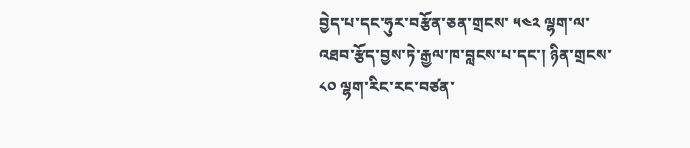བྱེད་པ་དང་ཧུར་བརྩོན་ཅན་གྲངས་ ༥༤༢ ལྷག་ལ་འཐབ་རྩོད་བྱས་ཏེ་རྒྱལ་ཁ་བླངས་པ་དང་། ཉིན་གྲངས་ ༨༠ ལྷག་རིང་རང་བཙན་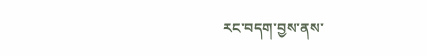རང་བདག་བྱས་ནས་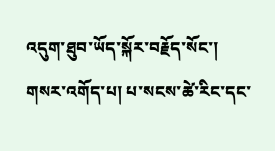འདུག་ཐུབ་ཡོད་སྐོར་བརྗོད་སོང་།
གསར་འགོད་པ། པ་སངས་ཚེ་རིང་དང་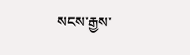སངས་རྒྱས་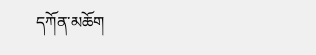དཀོན་མཆོག